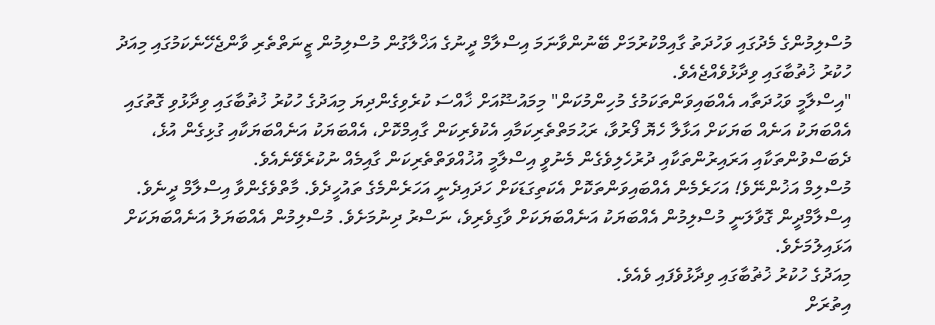މުސްލިމުންގެ މެދުގައި ވަހުދަތު ގާއިމްކުރުމަށް ބޭނުންވާނަމަ އިސްލާމް ދީނުގެ އަޚްލާގުން މުސްލިމުން ޒީނަތްތެރި ވާންޖެހޭނެކަމުގައި މިއަދު ހުކުރު ޚުޡުބާގައި ވިދާޅުވެއްޖެއެވެ.
"އިސްލާމީ ވަޙުދަތާއ އެއްބައިވަންތަކަމުގެ މުހިންމުކަން" މިމައުޟޫއަށް ޚާއްސަ ކުރެވިގެންދިޔަ މިއަދުގެ ހުކުރު ޚުޡުބާގައި ވިދާޅުވި ގޮތުގައި އެއްބަޔަކު އަނެއް ބަޔަކަށް އަޅާލާ ހެޔޮ ފޯރުވާ، ރަޙުމަތްތެރިކަމާއި އެކުވެރިކަން ގާއިމްކޮށް، އެއްބަޔަކު އަނެއްބަޔަކާއި ގުޅިގެން އުޅެ، ދެބަސްވުންތަކާއި އަރައިރުންތަކާއި ދުރުހެލިވެގެން މެނުވީ އިސްލާމީ އުޚުއްވަތްތެރިކަން ގާއިމެއް ނުކުރެވޭނެއެވެ.
މުސްލިމް އަޚުންނޭވެ! އަހަރެމެން އެއްބައިވަންތަކޮށް އެކަތިގަޑަކަށް ހަދައިދެނީ އަހަރެންމެގެ ތައުހީދެވެ. މާތްވެގެންވާ އިސްލާމް ދީނެވެ. އިސްލާމްދީން ގޮވާލަނީ މުސްލިމުން އެއްބަޔަކު އަނެއްބަޔަކަށް ވާގިވެރިވެ، ނަސްރު ދިނުމަށެވެ. މުސްލިމުން އެއްބަޔަލު އަނެއްބަޔަކަށް އަޅައިލުމަށެވެ.
މިއަދުގެ ހުކުރު ޚުޡުބާގައި ވިދާޅުވެފައި ވެއެވެ.
އިތުރަށް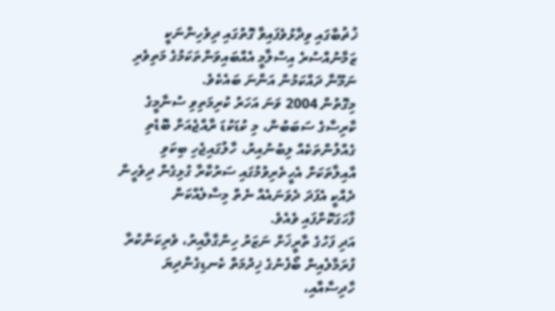ޚުޡުބާގައި ވިދާޅުވެފައިވާ ގޮތުގައި ދިވެހިންނަކީ ޒަމާނުއްސުރެ އިސްލާމީ އެއްބައިވަންތަކަމުގެ މަތިވެރި ނަމޫނާ ދައްކަމުން އަންނަ ބައެކެވެ.
މިގޮތުން 2004 ވަނަ އަހަރު ކުރިމަތިވި ސުނާމީގެ ކާރިސާގެ ސަބަބުން، މި ކުޑަކުޑަ ރާއްޖެއަށް ބޮޑެތި ގެއްލުންތަކެއް ލިބުނުއިރު، ހާލުގައިޖެހި ބިކަވި އާއިލާތަކަށް އެހީތެރިވުމުގައި ސަރުކާރާ ގުޅިގެން ދިވެހީން ދެއްކީ އެފަދަ ދެވަނައެއް ނެތް މިސާލެއްކަން ފާހަގަކޮށްފައި ވެއެވެ.
އަދި ފަހުގެ ތާރީޚަށް ނަޒަރު ހިންގާލާއިރު، ވެރިކަންކުރާ ފުރަމާލެއިން ބޯފެނުގެ ޚިދުމަތް ކެނޑިގެންދިޔަ ހާދިސާއާއި،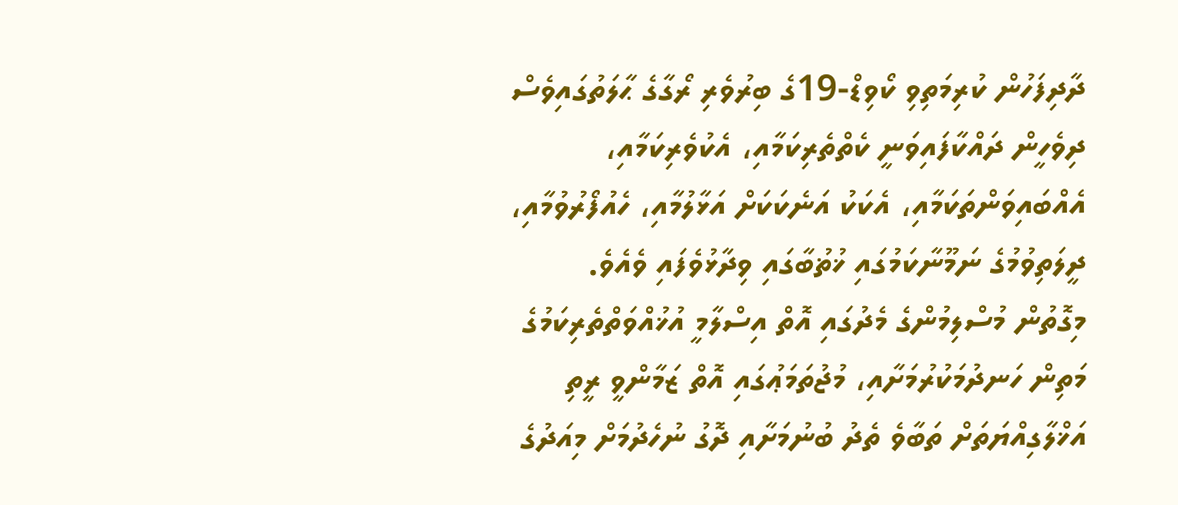ދާދިފަހުން ކުރިމަތިވި ކޯވިޑް-19ގެ ބިރުވެރި ރޯގާގެ ޙާލަތުގައިވެސް ދިވެހީން ދައްކާފައިވަނީ ކެތްތެރިކަމާއި، އެކުވެރިކަމާއި، އެއްބައިވަންތަކަމާއި، އެކަކު އަނެކަކަށް އަޅާލުމާއި، ހެއުފޯރުވުމާއި، ދީލަތިވުމުގެ ނަމޫނާކަމުގައި ޚުޡުބާގައި ވިދާޅުވެފައި ވެއެވެ.
މިގޮތުން މުސްލިމުންގެ މެދުގައި އޮތް އިސްލާމީ އުޚުއްވަތްތެރިކަމުގެ މަތިން ހަނދުމަކުރުމަށާއި، މުޖުތަމަޢުގައި އޮތް ޒަމާންވީ ރީތި އަޚްލާގިއްޔަތަށް ތަބާވެ ތެދު ބުނުމަށާއި ދޮގު ނުހެދުމަށް މިއަދުގެ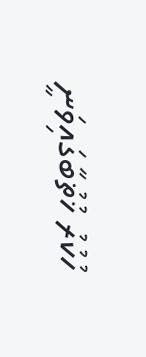ހުކުރު ޚުޡުބާގައިވަނީ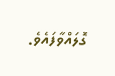ގޮލައްވާފައެވެ.